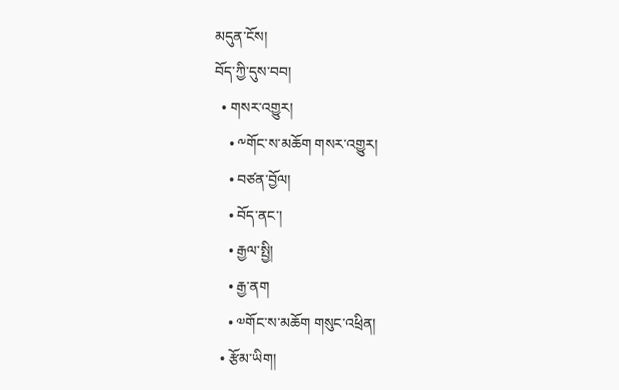མདུན་ངོས།
བོད་ཀྱི་དུས་བབ།
  • གསར་འགྱུར།
    • ༸གོང་ས་མཆོག གསར་འགྱུར།
    • བཙན་བྱོལ།
    • བོད་ནང་།
    • རྒྱལ་སྤྱི།
    • རྒྱ་ནག
    • ༧གོང་ས་མཆོག གསུང་འཕྲིན།
  • རྩོམ་ཡིག།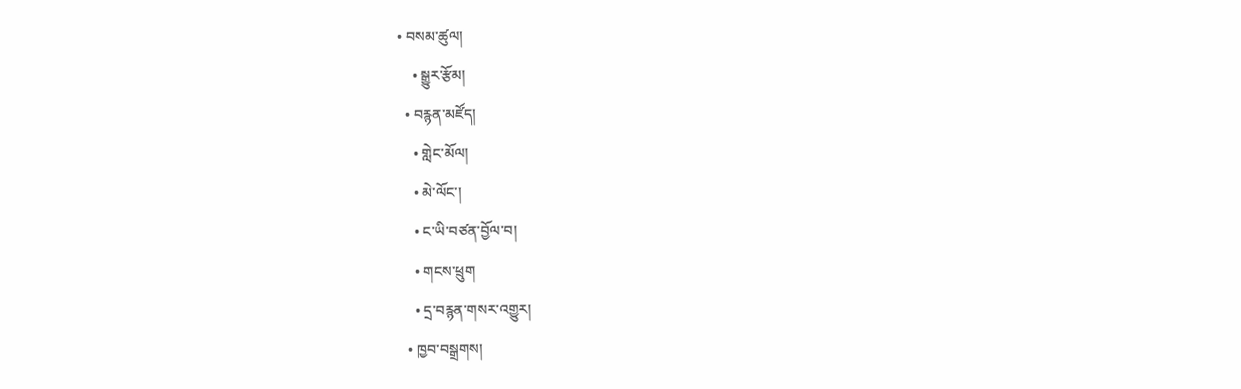• བསམ་ཚུལ།
    • སྒྱུར་རྩོམ།
  • བརྙན་མཛོད།
    • གླེང་མོལ།
    • མེ་ལོང་།
    • ང་ཡི་བཙན་བྱོལ་བ།
    • གངས་ཕྲུག
    • དྲ་བརྙན་གསར་འགྱུར།
  • ཁྱབ་བསྒྲགས།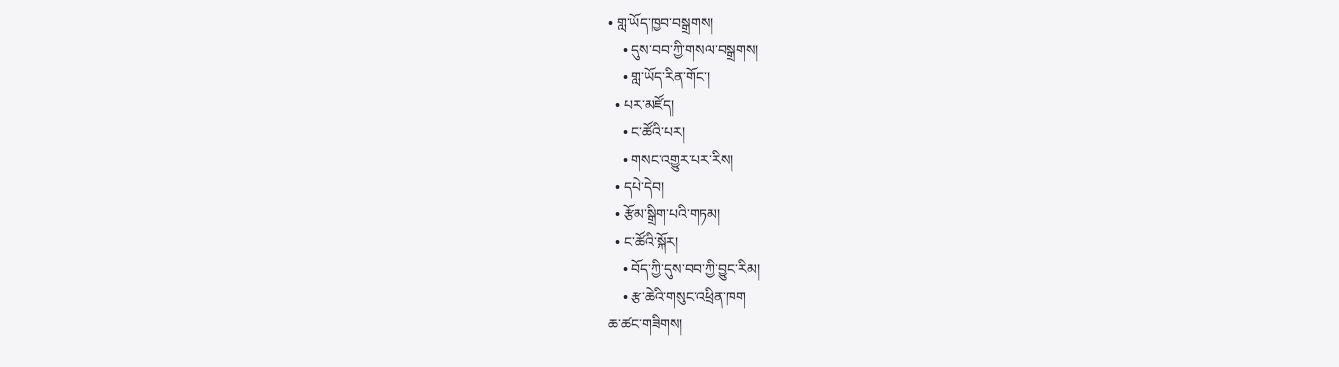• གླ་ཡོད་ཁྱབ་བསྒྲགས།
    • དུས་བབ་ཀྱི་གསལ་བསྒྲགས།
    • གླ་ཡོད་རིན་གོང་།
  • པར་མཛོད།
    • ང་ཚོའི་པར།
    • གསང་འགྱུར་པར་རིས།
  • དཔེ་དེབ།
  • རྩོམ་སྒྲིག་པའི་གཏམ།
  • ང་ཚོའི་སྐོར།
    • བོད་ཀྱི་དུས་བབ་ཀྱི་བྱུང་རིམ།
    • རྩ་ཆེའི་གསུང་འཕྲིན་ཁག
ཆ་ཚང་གཟིགས།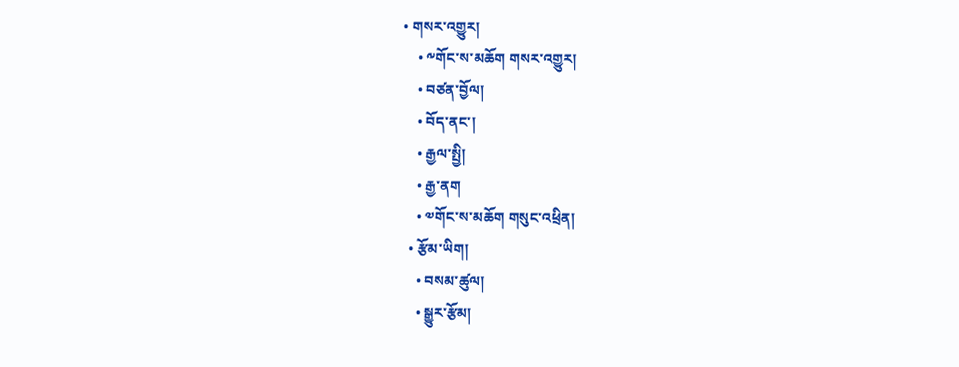• གསར་འགྱུར།
    • ༸གོང་ས་མཆོག གསར་འགྱུར།
    • བཙན་བྱོལ།
    • བོད་ནང་།
    • རྒྱལ་སྤྱི།
    • རྒྱ་ནག
    • ༧གོང་ས་མཆོག གསུང་འཕྲིན།
  • རྩོམ་ཡིག།
    • བསམ་ཚུལ།
    • སྒྱུར་རྩོམ།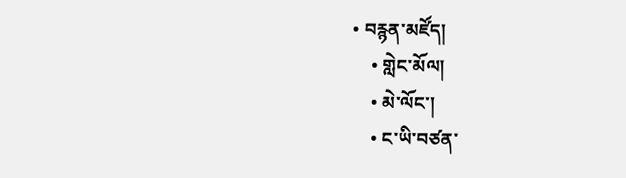• བརྙན་མཛོད།
    • གླེང་མོལ།
    • མེ་ལོང་།
    • ང་ཡི་བཙན་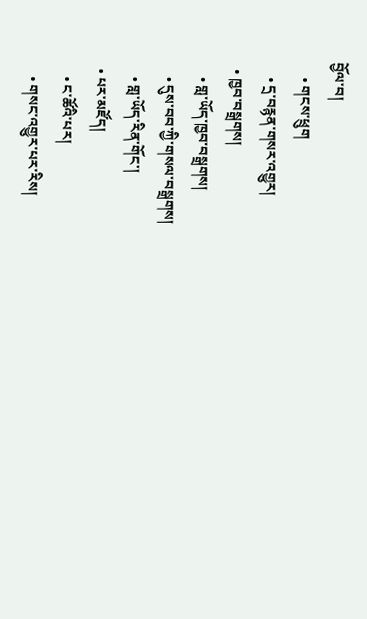བྱོལ་བ།
    • གངས་ཕྲུག
    • དྲ་བརྙན་གསར་འགྱུར།
  • ཁྱབ་བསྒྲགས།
    • གླ་ཡོད་ཁྱབ་བསྒྲགས།
    • དུས་བབ་ཀྱི་གསལ་བསྒྲགས།
    • གླ་ཡོད་རིན་གོང་།
  • པར་མཛོད།
    • ང་ཚོའི་པར།
    • གསང་འགྱུར་པར་རིས།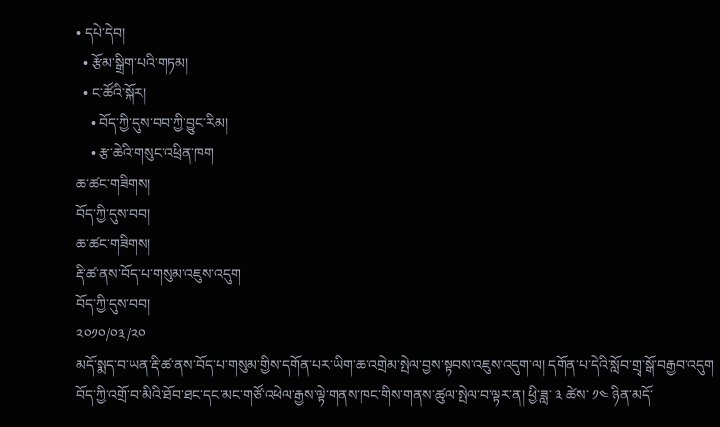• དཔེ་དེབ།
  • རྩོམ་སྒྲིག་པའི་གཏམ།
  • ང་ཚོའི་སྐོར།
    • བོད་ཀྱི་དུས་བབ་ཀྱི་བྱུང་རིམ།
    • རྩ་ཆེའི་གསུང་འཕྲིན་ཁག
ཆ་ཚང་གཟིགས།
བོད་ཀྱི་དུས་བབ།
ཆ་ཚང་གཟིགས།
རྡི་ཚ་ནས་བོད་པ་གསུམ་འཇུས་འདུག
བོད་ཀྱི་དུས་བབ།
༢༠༡༠/༠༣/༢༠
མདོ་སྨད་བ་ཡན་རྡི་ཚ་ནས་བོད་པ་གསུམ་གྱིས་དགོན་པར་ཡིག་ཆ་འགྲེམ་སྤེལ་བྱས་སྟབས་འཇུས་འདུག་ལ། དགོན་པ་དེའི་སློབ་གྲྭ་སྒོ་བརྒྱབ་འདུག
བོད་ཀྱི་འགྲོ་བ་མིའི་ཐོབ་ཐང་དང་མང་གཙོ་འཕེལ་རྒྱས་ལྟེ་གནས་ཁང་གིས་གནས་ཚུལ་སྤེལ་བ་ལྟར་ན། ཕྱི་ཟླ་ ༣ ཚེས་ ༡༤ ཉིན་མདོ་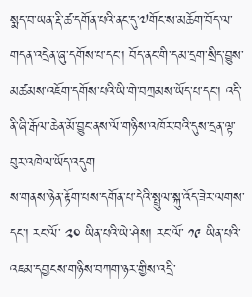སྨད་བ་ཡན་རྡི་ཚ་དགོན་པའི་ནང་དུ་༧གོང་ས་མཆོག་བོད་ལ་གདན་འདྲེན་ཞུ་དགོས་པ་དང་། བོད་ནང་གི་དམ་དྲག་སྲིད་བྱུས་མཚམས་འཇོག་དགོས་པའི་ཡི་གེ་བཀྲམས་ཡོད་པ་དང་། འདི་ནི་ཞི་རྒོལ་ཆེན་མོ་བྱུང་ནས་ལོ་གཉིས་འཁོར་བའི་དུས་དྲན་ལྟ་བུར་འཁེལ་ཡོད་འདུག
ས་གནས་ཉེན་རྟོག་པས་དགོན་པ་དེའི་སྤྲུལ་སྐུ་འོད་ཟེར་ལགས་དང་། རང་ལོ་ ༢༠ ཡིན་པའི་ཡེ་ཤེས། རང་ལོ་ ༡༩ ཡིན་པའི་འཇམ་དབྱངས་གཉིས་བཀག་ཉར་གྱིས་འདྲི་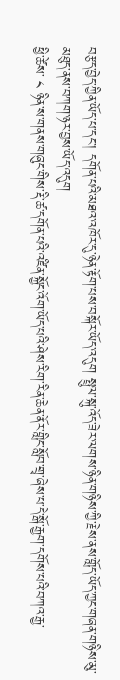བརྩད་བྱེད་ཀྱིན་ཡོད་པ་དང་། དགོན་པའི་མཐའ་འཁོར་དུ་ཉེན་རྟོག་པས་བསྐོར་ཡོད་འདུག སྤྲུལ་སྐུ་འོད་ཟེར་ལགས་ཉིན་གཉིས་ཀྱི་རྗེས་ནས་གློད་ཡོད་ཀྱང་གཞན་གཉིས་མུ་མཐུད་ནས་བཀག་ཉར་བྱས་ཡོད་འདུག
ཕྱི་ཚེས་ ༨ ཉིན་ས་གནས་གཞུང་གིས་རྡི་ཚ་དགོན་པའི་འཛིན་སྐྱོང་འོག་ཡོད་པའི་ཤེས་རིག་རིན་ཆེན་ནོར་གླིང་སློབ་གྲྭ་ཞེས་པ་དེ་སྒོ་རྒྱག་དགོས་པའི་བཀའ་རྒྱ་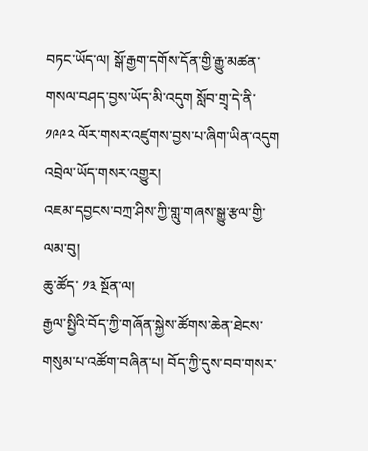བཏང་ཡོད་ལ། སྒོ་རྒྱག་དགོས་དོན་གྱི་རྒྱུ་མཚན་གསལ་བཤད་བྱས་ཡོད་མི་འདུག སློབ་གྲྭ་དེ་ནི་ ༡༩༩༢ ལོར་གསར་འཛུགས་བྱས་པ་ཞིག་ཡིན་འདུག
འབྲེལ་ཡོད་གསར་འགྱུར།
འཇམ་དབྱངས་བཀྲ་ཤིས་ཀྱི་གླུ་གཞས་སྒྱུ་རྩལ་གྱི་ལམ་བུ།
ཆུ་ཚོད་ ༡༣ སྔོན་ལ།
རྒྱལ་སྤྱིའི་བོད་ཀྱི་གཞོན་སྐྱེས་ཚོགས་ཆེན་ཐེངས་གསུམ་པ་འཚོག་བཞིན་པ། བོད་ཀྱི་དུས་བབ་གསར་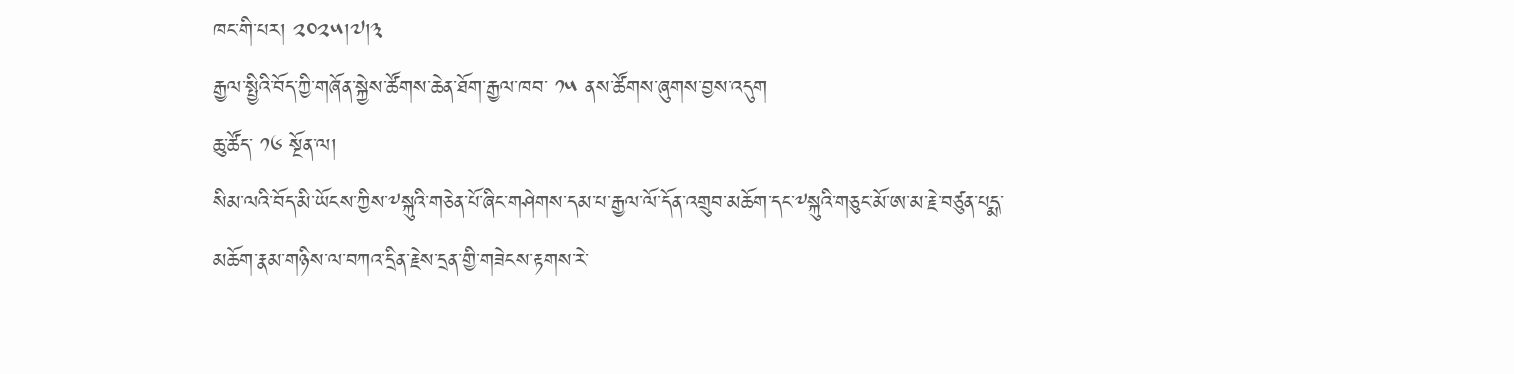ཁང་གི་པར། ༢༠༢༥།༧།༣
རྒྱལ་སྤྱིའི་བོད་ཀྱི་གཞོན་སྐྱེས་ཚོགས་ཆེན་ཐོག་རྒྱལ་ཁབ་ ༡༥ ནས་ཚོགས་ཞུགས་བྱས་འདུག
ཆུ་ཚོད་ ༡༦ སྔོན་ལ།
སིམ་ལའི་བོད་མི་ཡོངས་ཀྱིས་༸སྐུའི་གཅེན་པོ་ཞིང་གཤེགས་དམ་པ་རྒྱལ་ལོ་དོན་འགྲུབ་མཆོག་དང་༸སྐུའི་གཅུང་མོ་ཨ་མ་རྗེ་བཙུན་པདྨ་མཆོག་རྣམ་གཉིས་ལ་བཀའ་དྲིན་རྗེས་དྲན་གྱི་གཟེངས་རྟགས་རེ་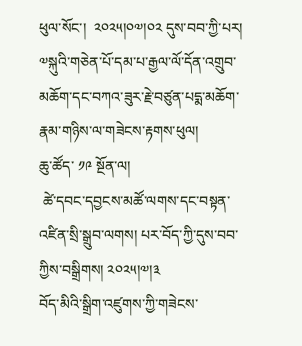ཕུལ་སོང་།  ༢༠༢༥།༠༧།༠༢ དུས་བབ་ཀྱི་པར།
༧སྐུའི་གཅེན་པོ་དམ་པ་རྒྱལ་ལོ་དོན་འགྲུབ་མཆོག་དང་བཀའ་ཟུར་རྗེ་བཙུན་པདྨ་མཆོག་རྣམ་གཉིས་ལ་གཟེངས་རྟགས་ཕུལ།
ཆུ་ཚོད་ ༡༩ སྔོན་ལ།
 ཚེ་དབང་དབྱངས་མཚོ་ལགས་དང་བསྟན་འཛིན་སྲི་སྒྲུབ་ལགས། པར་བོད་ཀྱི་དུས་བབ་ཀྱིས་བསྒྲིགས། ༢༠༢༥།༧།༣
བོད་མིའི་སྒྲིག་འཛུགས་ཀྱི་གཟེངས་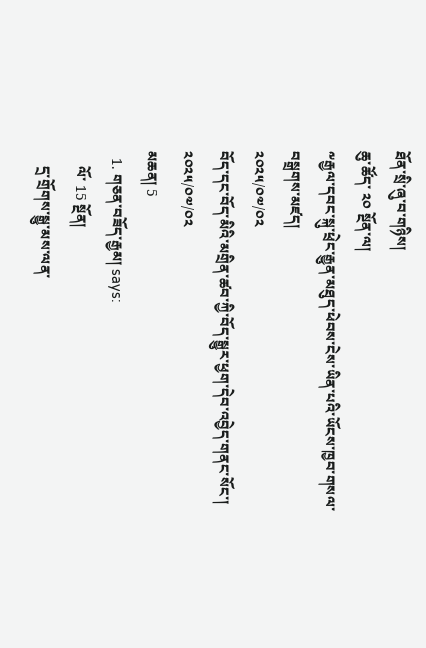ཐོན་སྲི་ཞུ་བ་གཉིས།
ཆུ་ཚོད་ ༢༠ སྔོན་ལ།
༸རྒྱལ་དབང་སྐུ་ཕྲེང་རྒྱུན་མཐུད་ཕེབས་ངེས་ཡིན་པའི་ཡོངས་ཁྱབ་གསལ་བསྒྲགས་མཛད།
༢༠༢༥/༠༧/༠༢
བོད་དང་བོད་མིའི་མགྲིན་ཚབ་ཀྱི་བོད་སྒྱུར་ཕྱག་དེབ་འབྱེད་གནང་སོང་།
༢༠༢༥/༠༧/༠༢
མཆན། 5
  1. གཅན་བཟོད་རྒྱམ། says:
    ལོ་ 15 སྔོན།
    དྲ་གྲོགས་སྒྱུ་མས་ལན་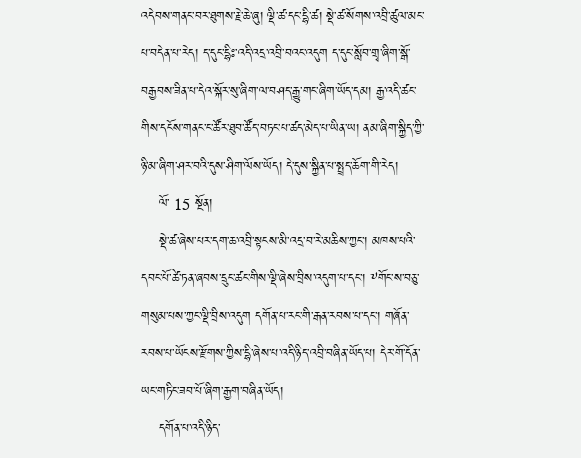འདེབས་གནང་བར་ཐུགས་རྗེ་ཆེ་ཞུ། ལྡི་ཚ་དང་དྷི་ཚ། སྡེ་ཚ་སོགས་འབྲི་ཚུལ་མང་པ་བདེན་པ་རེད། ད་དུང་དྷིཿ་འདི་འདྲ་འབྲི་བའང་འདུག ད་དུང་སློབ་གྲྭ་ཞིག་སྒོ་བརྒྱབས་ཟིན་པ་དེའ་སྐོར་སུ་ཞིག་ལ་བཤད་རྒྱུ་གང་ཞིག་ཡོད་དམ། རྒྱ་འདི་ཚང་གིས་དངོས་གནང་ང་ཚོར་ཐུབ་ཚོད་བཏང་པ་ཚད་མེད་པ་ཡིན་ཡ། ནམ་ཞིག་སྐྱིད་ཀྱི་ཉི་མ་ཞིག་ཤར་བའི་དུས་ཤིག་ལོས་ཡོད། དེ་དུས་སྐྱིན་པ་སྤྲད་ཆོག་གི་རེད།
    ལོ་ 15 སྔོན།
    སྡེ་ཚ་ཞེས་པར་དག་ཆ་འབྲི་སྟངས་མི་འདྲ་བ་རེ་མཆིས་ཀྱང་། མཁས་པའི་དབང་པོ་ཚེ་ཏན་ཞབས་དྲུང་ཚང་གིས་ལྡི་ཞེས་བྲིས་འདུག་པ་དང་། ༸གོང་ས་བཅུ་གསུམ་པས་ཀྱང་ལྡི་བྲིས་འདུག དགོན་པ་རང་གི་རྒན་རབས་པ་དང་། གཞོན་རབས་པ་ཡོངས་རྫོགས་ཀྱིས་དྷི་ཞེས་པ་འདི་ཉིད་འབྲི་བཞིན་ཡོད་པ། དེར་གོ་དོན་ཡང་གཏིང་ཟབ་པོ་ཞིག་རྒྱག་བཞིན་ཡོད།
    དགོན་པ་འདི་ཉིད་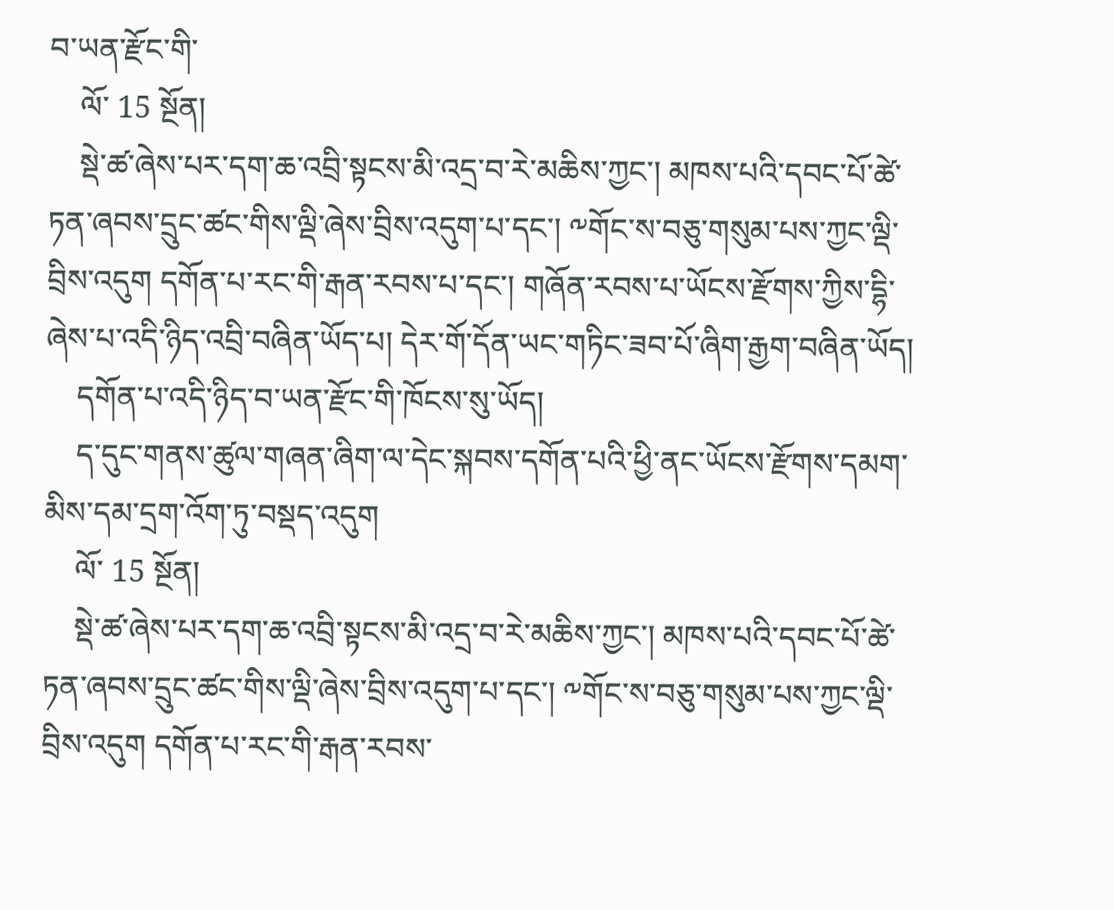བ་ཡན་རྫོང་གི་
    ལོ་ 15 སྔོན།
    སྡེ་ཚ་ཞེས་པར་དག་ཆ་འབྲི་སྟངས་མི་འདྲ་བ་རེ་མཆིས་ཀྱང་། མཁས་པའི་དབང་པོ་ཚེ་ཏན་ཞབས་དྲུང་ཚང་གིས་ལྡི་ཞེས་བྲིས་འདུག་པ་དང་། ༸གོང་ས་བཅུ་གསུམ་པས་ཀྱང་ལྡི་བྲིས་འདུག དགོན་པ་རང་གི་རྒན་རབས་པ་དང་། གཞོན་རབས་པ་ཡོངས་རྫོགས་ཀྱིས་དྷི་ཞེས་པ་འདི་ཉིད་འབྲི་བཞིན་ཡོད་པ། དེར་གོ་དོན་ཡང་གཏིང་ཟབ་པོ་ཞིག་རྒྱག་བཞིན་ཡོད།
    དགོན་པ་འདི་ཉིད་བ་ཡན་རྫོང་གི་ཁོངས་སུ་ཡོད།
    ད་དུང་གནས་ཚུལ་གཞན་ཞིག་ལ་དེང་སྐབས་དགོན་པའི་ཕྱི་ནང་ཡོངས་རྫོགས་དམག་མིས་དམ་དྲག་འོག་ཏུ་བསྡད་འདུག
    ལོ་ 15 སྔོན།
    སྡེ་ཚ་ཞེས་པར་དག་ཆ་འབྲི་སྟངས་མི་འདྲ་བ་རེ་མཆིས་ཀྱང་། མཁས་པའི་དབང་པོ་ཚེ་ཏན་ཞབས་དྲུང་ཚང་གིས་ལྡི་ཞེས་བྲིས་འདུག་པ་དང་། ༸གོང་ས་བཅུ་གསུམ་པས་ཀྱང་ལྡི་བྲིས་འདུག དགོན་པ་རང་གི་རྒན་རབས་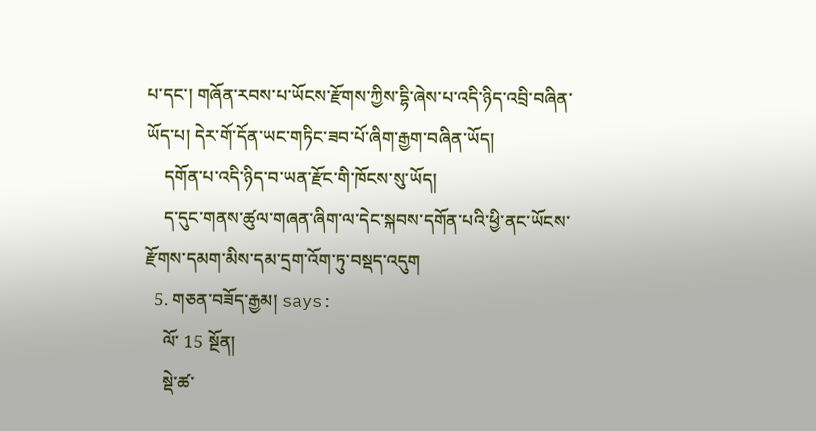པ་དང་། གཞོན་རབས་པ་ཡོངས་རྫོགས་ཀྱིས་དྷི་ཞེས་པ་འདི་ཉིད་འབྲི་བཞིན་ཡོད་པ། དེར་གོ་དོན་ཡང་གཏིང་ཟབ་པོ་ཞིག་རྒྱག་བཞིན་ཡོད།
    དགོན་པ་འདི་ཉིད་བ་ཡན་རྫོང་གི་ཁོངས་སུ་ཡོད།
    ད་དུང་གནས་ཚུལ་གཞན་ཞིག་ལ་དེང་སྐབས་དགོན་པའི་ཕྱི་ནང་ཡོངས་རྫོགས་དམག་མིས་དམ་དྲག་འོག་ཏུ་བསྡད་འདུག
  5. གཅན་བཟོད་རྒྱམ། says:
    ལོ་ 15 སྔོན།
    སྡེ་ཚ་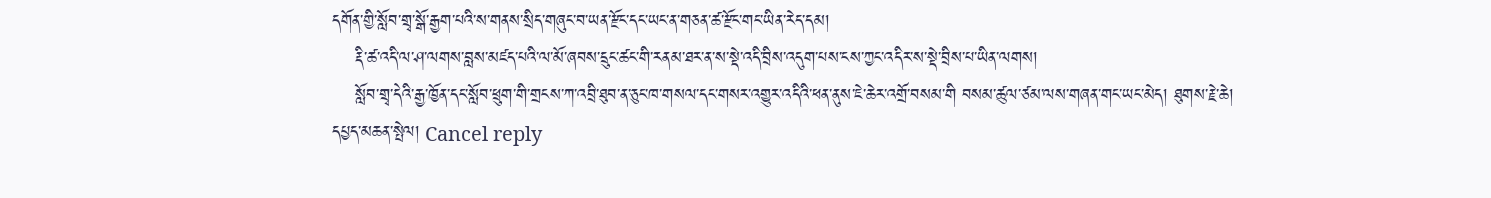དགོན་གྱི་སློབ་གྲྭ་སྒོ་རྒྱག་པའི་ས་གནས་སྲིད་གཞུང་བ་ཡན་རྫོང་དང་ཡང་ན་གཅན་ཚ་རྫོང་གང་ཡིན་རེད་དམ།
    རྡི་ཚ་འདི་ལ་ཤ་ལགས་བླས་མཛད་པའི་ལ་མོ་ཞབས་དྲུང་ཚང་གི་རནམ་ཐར་ན་ས་སྡེ་འདི་བྲིས་འདུག་པས་ངས་ཀྱང་འདིར་ས་སྡེ་བྲིས་པ་ཡིན་ལགས།
    སློབ་གྲྭ་དེའི་རྒྱ་ཁྱོན་དང་སློབ་ཕྲུག་གི་གྲངས་ཀ་འབྲི་ཐུབ་ན་ཅུང་ཁ་གསལ་དང་གསར་འགྱུར་འདིའི་ཕན་ནུས་ཇེ་ཆེར་འགྲོ་བསམ་གི བསམ་ཚུལ་ཙམ་ལས་གཞན་གང་ཡང་མེད། ཐུགས་རྗེ་ཆེ།
དཔྱད་མཆན་སྤེལ། Cancel reply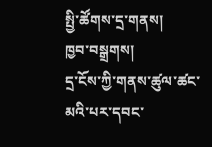སྤྱི་ཚོགས་དྲ་གནས།
ཁྱབ་བསྒྲགས།
དྲ་ངོས་ཀྱི་གནས་ཚུལ་ཚང་མའི་པར་དབང་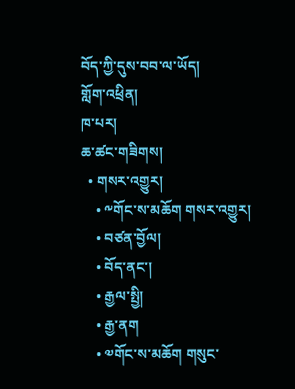བོད་ཀྱི་དུས་བབ་ལ་ཡོད།
གློག་འཕྲིན།
ཁ་པར།
ཆ་ཚང་གཟིགས།
  • གསར་འགྱུར།
    • ༸གོང་ས་མཆོག གསར་འགྱུར།
    • བཙན་བྱོལ།
    • བོད་ནང་།
    • རྒྱལ་སྤྱི།
    • རྒྱ་ནག
    • ༧གོང་ས་མཆོག གསུང་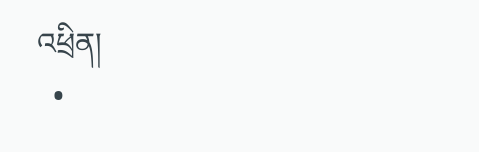འཕྲིན།
  •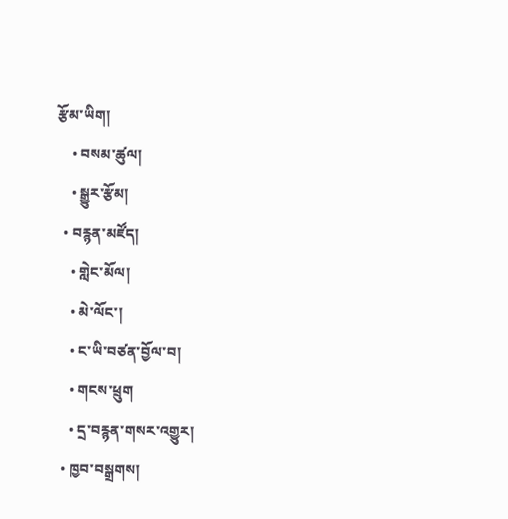རྩོམ་ཡིག།
    • བསམ་ཚུལ།
    • སྒྱུར་རྩོམ།
  • བརྙན་མཛོད།
    • གླེང་མོལ།
    • མེ་ལོང་།
    • ང་ཡི་བཙན་བྱོལ་བ།
    • གངས་ཕྲུག
    • དྲ་བརྙན་གསར་འགྱུར།
  • ཁྱབ་བསྒྲགས།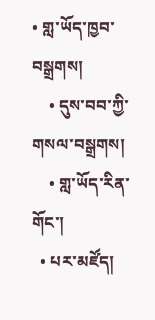• གླ་ཡོད་ཁྱབ་བསྒྲགས།
    • དུས་བབ་ཀྱི་གསལ་བསྒྲགས།
    • གླ་ཡོད་རིན་གོང་།
  • པར་མཛོད།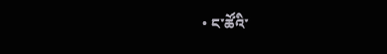• ང་ཚོའི་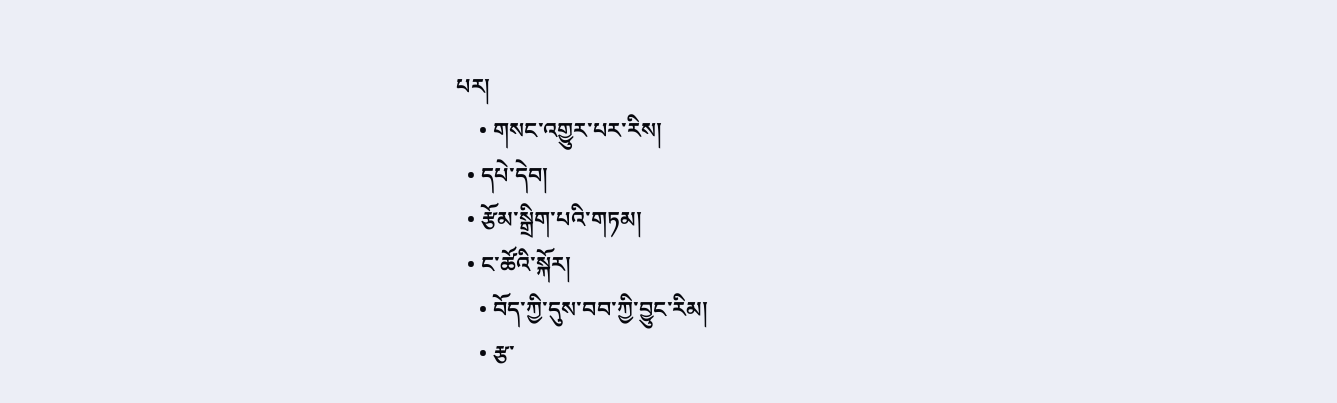པར།
    • གསང་འགྱུར་པར་རིས།
  • དཔེ་དེབ།
  • རྩོམ་སྒྲིག་པའི་གཏམ།
  • ང་ཚོའི་སྐོར།
    • བོད་ཀྱི་དུས་བབ་ཀྱི་བྱུང་རིམ།
    • རྩ་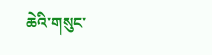ཆེའི་གསུང་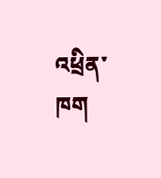འཕྲིན་ཁག